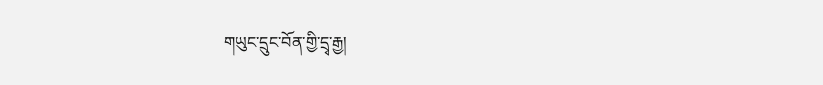གཡུང་དྲུང་བོན་གྱི་དྲྭ་རྒྱ།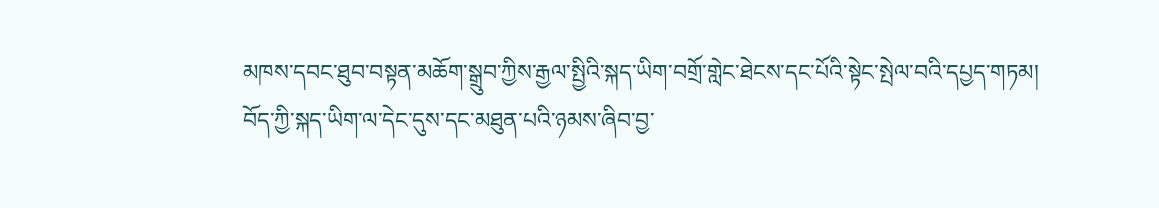མཁས་དབང་ཐུབ་བསྟན་མཆོག་སྒྲུབ་ཀྱིས་རྒྱལ་སྤྱིའི་སྐད་ཡིག་བགྲོ་གླེང་ཐེངས་དང་པོའི་སྟེང་སྤེལ་བའི་དཔྱད་གཏམ།
བོད་ཀྱི་སྐད་ཡིག་ལ་དེང་དུས་དང་མཐུན་པའི་ཉམས་ཞིབ་བྱ་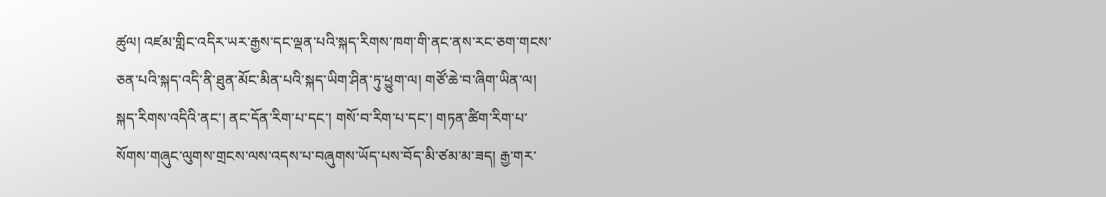ཚུལ། འཛམ་གླིང་འདིར་ཡར་རྒྱས་དང་ལྡན་པའི་སྐད་རིགས་ཁག་གི་ནང་ནས་རང་ཅག་གངས་ཅན་པའི་སྐད་འདི་ནི་ཐུན་མོང་མིན་པའི་སྐད་ཡིག་ཤིན་ཏུ་ཕྱུག་ལ། གཙོ་ཆེ་བ་ཞིག་ཡིན་ལ། སྐད་རིགས་འདིའི་ནང་། ནང་དོན་རིག་པ་དང་། གསོ་བ་རིག་པ་དང་། གཏན་ཚིག་རིག་པ་སོགས་གཞུང་ལུགས་གྲངས་ལས་འདས་པ་བཞུགས་ཡོད་པས་བོད་མི་ཙམ་མ་ཟད། རྒྱ་གར་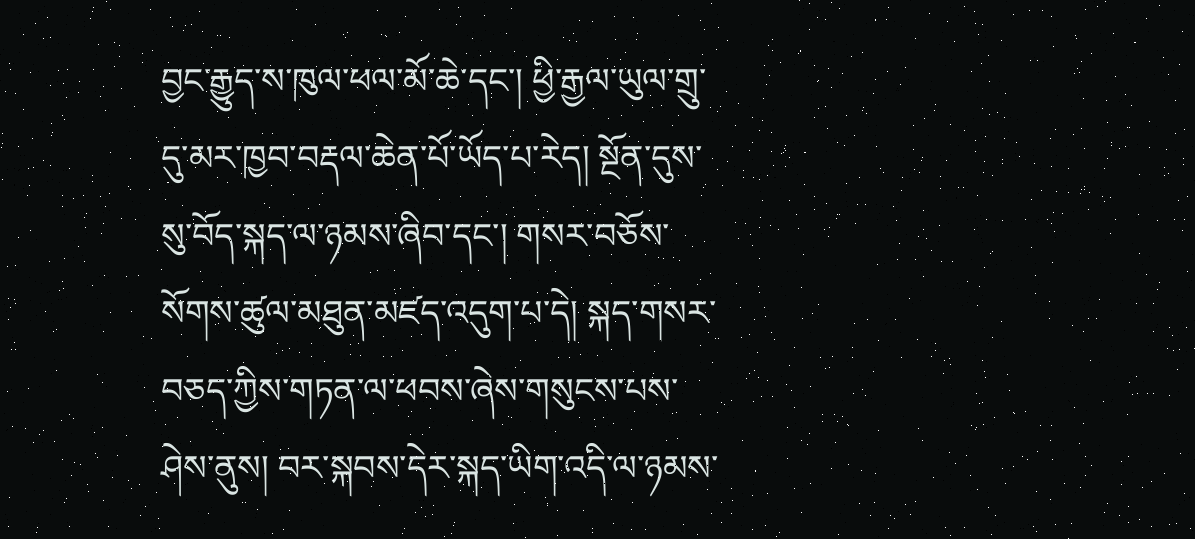བྱང་རྒྱུད་ས་ཁུལ་ཕལ་མོ་ཆེ་དང་། ཕྱི་རྒྱལ་ཡུལ་གྲུ་དུ་མར་ཁྱབ་བརྡལ་ཆེན་པོ་ཡོད་པ་རེད། སྔོན་དུས་སུ་བོད་སྐད་ལ་ཉམས་ཞིབ་དང་། གསར་བཅོས་སོགས་ཚུལ་མཐུན་མཛད་འདུག་པ་དེ། སྐད་གསར་བཅད་ཀྱིས་གཏན་ལ་ཕབས་ཞེས་གསུངས་པས་ཤེས་ནུས། བར་སྐབས་དེར་སྐད་ཡིག་འདི་ལ་ཉམས་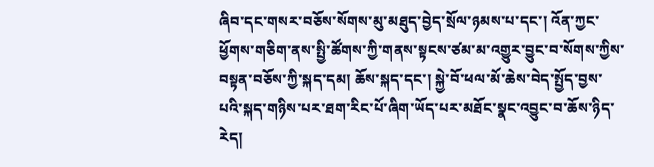ཞིབ་དང་གསར་བཅོས་སོགས་མུ་མཐུད་བྱེད་སྲོལ་ཉམས་པ་དང་། འོན་ཀྱང་ཕྱོགས་གཅིག་ནས་སྤྱི་ཚོགས་ཀྱི་གནས་སྟངས་ཙམ་མ་འགྱུར་བྱུང་བ་སོགས་ཀྱིས་བསྟན་བཅོས་ཀྱི་སྐད་དམ། ཆོས་སྐད་དང་། སྐྱེ་བོ་ཕལ་མོ་ཆེས་བེད་སྤྱོད་བྱས་པའི་སྐད་གཉིས་པར་ཐག་རིང་པོ་ཞིག་ཡོད་པར་མཐོང་སྣང་འབྱུང་བ་ཆོས་ཉིད་རེད།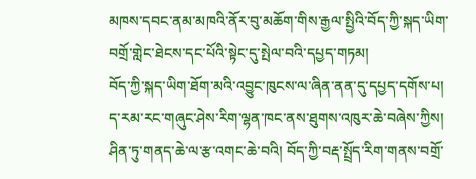མཁས་དབང་ནམ་མཁའི་ནོར་བུ་མཆོག་གིས་རྒྱལ་སྤྱིའི་བོད་ཀྱི་སྐད་ཡིག་བགྲོ་གླེང་ཐེངས་དང་པོའི་སྟེང་དུ་སྤེལ་བའི་དཔྱད་གཏམ།
བོད་ཀྱི་སྐད་ཡིག་ཐོག་མའི་འབྱུང་ཁུངས་ལ་ཞིན་ནན་དུ་དཔྱད་དགོས་པ།  ད་རམ་རང་གཞུང་ཤེས་རིག་ལྷན་ཁང་ནས་ཐུགས་འཁུར་ཆེ་བཞེས་ཀྱིས། ཤིན་ཏུ་གནད་ཆེ་ལ་རྩ་འགང་ཆེ་བའི། བོད་ཀྱི་བརྡ་སྤྲོད་རིག་གནས་བགྲོ་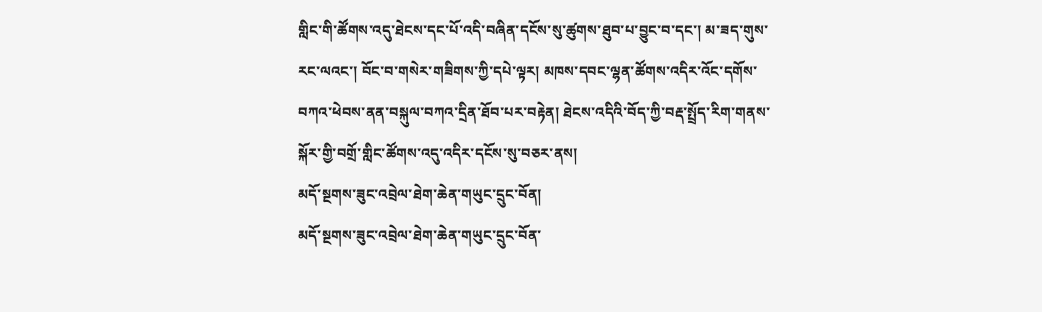གླིང་གི་ཚོགས་འདུ་ཐེངས་དང་པོ་འདི་བཞིན་དངོས་སུ་ཚུགས་ཐུབ་པ་བྱུང་བ་དང་། མ་ཟད་གུས་རང་ལའང་། བོང་བ་གསེར་གཟིགས་ཀྱི་དཔེ་ལྟར། མཁས་དབང་ལྷན་ཚོགས་འདིར་འོང་དགོས་བཀའ་ཕེབས་ནན་བསྐུལ་བཀའ་དྲིན་ཐོབ་པར་བརྟེན། ཐེངས་འདིའི་བོད་ཀྱི་བརྡ་སྤྲོད་རིག་གནས་སྐོར་གྱི་བགྲོ་གླིང་ཚོགས་འདུ་འདིར་དངོས་སུ་བཅར་ནས།
མདོ་སྔགས་ཟུང་འབྲེལ་ཐེག་ཆེན་གཡུང་དྲུང་བོན།
མདོ་སྔགས་ཟུང་འབྲེལ་ཐེག་ཆེན་གཡུང་དྲུང་བོན་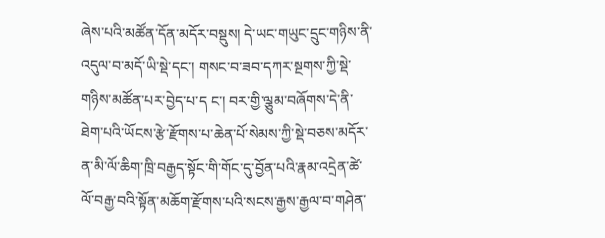ཞེས་པའི་མཚོན་དོན་མདོར་བསྡུས། དེ་ཡང་གཡུང་དྲུང་གཉིས་ནི་འདུལ་བ་མདོ་ཡི་སྡེ་དང་། གསང་བ་ཟབ་དཀར་སྔགས་ཀྱི་སྡེ་གཉིས་མཚོན་པར་བྱེད་པ་ད ང་། བར་གྱི་ལྕུམ་བཞོགས་དེ་ནི་ཐེག་པའི་ཡོངས་རྩེ་རྫོགས་པ་ཆེན་པོ་སེམས་ཀྱི་སྡེ་བཅས་མདོར་ན་མི་ལོ་ཆིག་ཁྲི་བརྒྱད་སྟོང་གི་གོང་དུ་བྱོན་པའི་རྣམ་འདྲེན་ཚེ་ལོ་བརྒྱ་བའི་སྟོན་མཆོག་རྫོགས་པའི་སངས་རྒྱས་རྒྱལ་བ་གཤེན་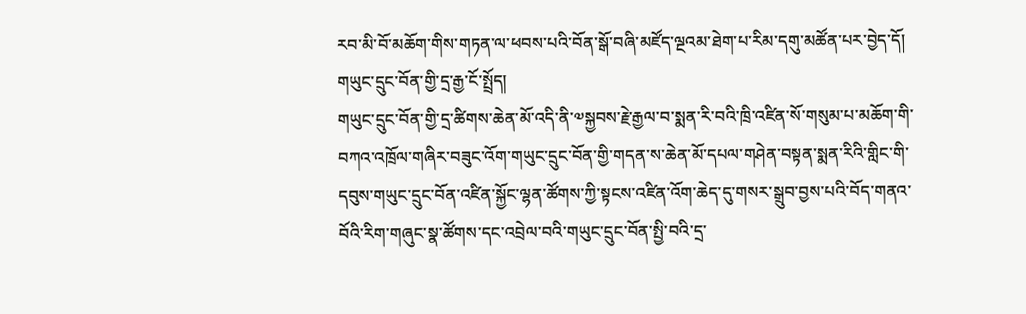རབ་མི་བོ་མཆོག་གིས་གཏན་ལ་ཕབས་པའི་བོན་སྒོ་བཞི་མཛོད་ལྔའམ་ཐེག་པ་རིམ་དགུ་མཚོན་པར་བྱེད་དོ།
གཡུང་དྲུང་བོན་གྱི་དྲ་རྒྱ་ངོ་སྤྲོད།
གཡུང་དྲུང་བོན་གྱི་དྲ་ཚིགས་ཆེན་མོ་འདི་ནི་༧སྐྱབས་རྗེ་རྒྱལ་བ་སྨན་རི་བའི་ཁྲི་འཛིན་སོ་གསུམ་པ་མཆོག་གི་བཀའ་འཁྲོལ་གཞིར་བཟུང་འོག་གཡུང་དྲུང་བོན་གྱི་གདན་ས་ཆེན་མོ་དཔལ་གཤེན་བསྟན་སྨན་རིའི་གླིང་གི་དབུས་གཡུང་དྲུང་བོན་འཛིན་སྐྱོང་ལྷན་ཚོགས་ཀྱི་སྟངས་འཛིན་འོག་ཆེད་དུ་གསར་སྒྲུབ་བྱས་པའི་བོད་གནའ་བོའི་རིག་གཞུང་སྣ་ཚོགས་དང་འབྲེལ་བའི་གཡུང་དྲུང་བོན་སྤྱི་བའི་དྲ་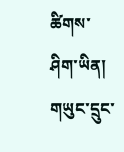ཚིགས་ཤིག་ཡིན།
གཡུང་དྲུང་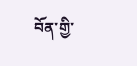བོན་གྱི་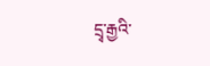དྲྭ་རྒྱའི་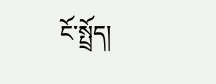ངོ་སྤྲོད།